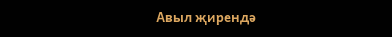Авыл җирендә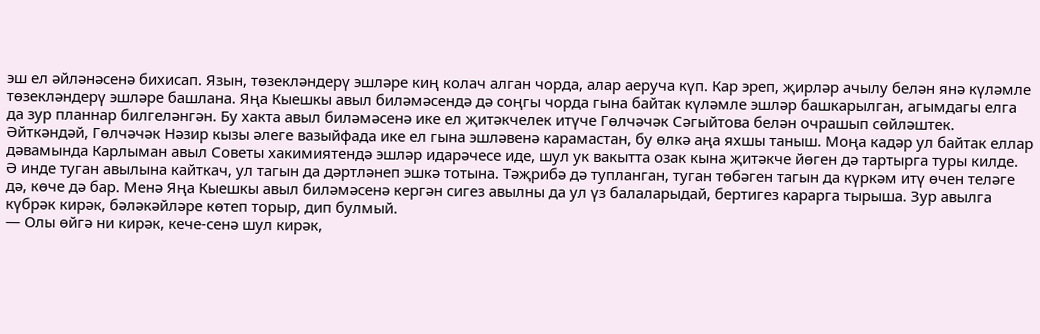эш ел әйләнәсенә бихисап. Язын, төзекләндерү эшләре киң колач алган чорда, алар аеруча күп. Кар эреп, җирләр ачылу белән янә күләмле төзекләндерү эшләре башлана. Яңа Кыешкы авыл биләмәсендә дә соңгы чорда гына байтак күләмле эшләр башкарылган, агымдагы елга да зур планнар билгеләнгән. Бу хакта авыл биләмәсенә ике ел җитәкчелек итүче Гөлчәчәк Сәгыйтова белән очрашып сөйләштек.
Әйткәндәй, Гөлчәчәк Нәзир кызы әлеге вазыйфада ике ел гына эшләвенә карамастан, бу өлкә аңа яхшы таныш. Моңа кадәр ул байтак еллар дәвамында Карлыман авыл Советы хакимиятендә эшләр идарәчесе иде, шул ук вакытта озак кына җитәкче йөген дә тартырга туры килде.
Ә инде туган авылына кайткач, ул тагын да дәртләнеп эшкә тотына. Тәҗрибә дә тупланган, туган төбәген тагын да күркәм итү өчен теләге дә, көче дә бар. Менә Яңа Кыешкы авыл биләмәсенә кергән сигез авылны да ул үз балаларыдай, бертигез карарга тырыша. Зур авылга күбрәк кирәк, бәләкәйләре көтеп торыр, дип булмый.
— Олы өйгә ни кирәк, кече-сенә шул кирәк,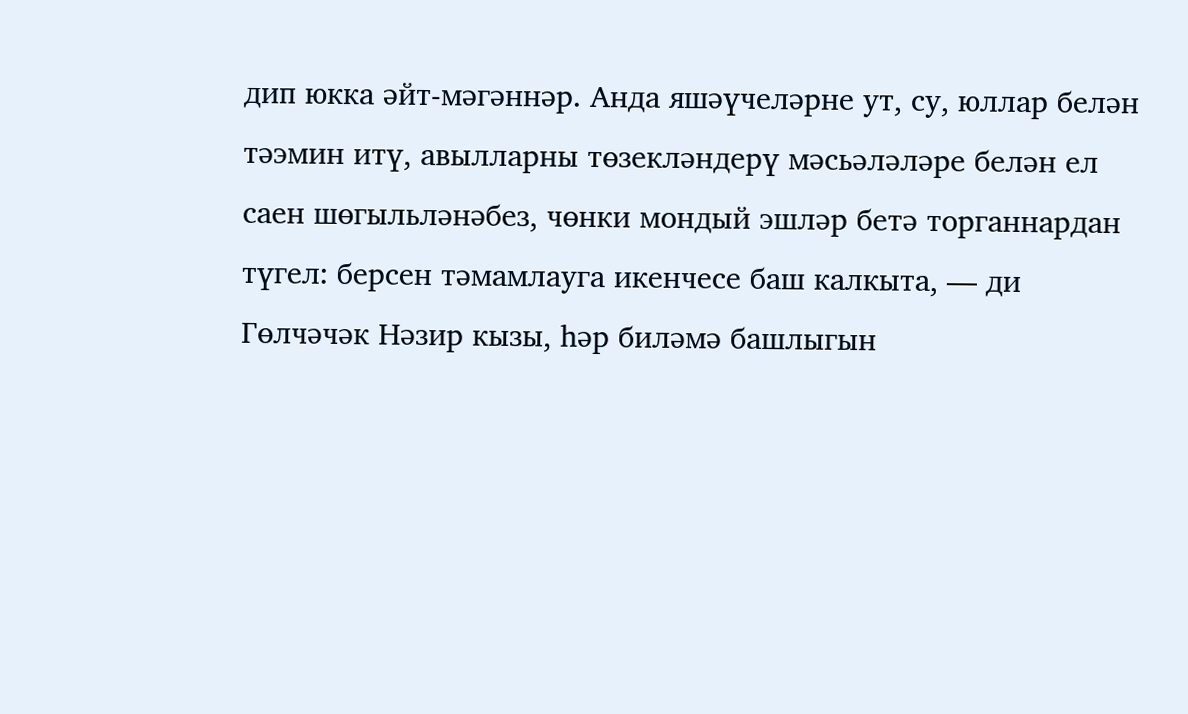дип юкка әйт-мәгәннәр. Анда яшәүчеләрне ут, су, юллар белән тәэмин итү, авылларны төзекләндерү мәсьәләләре белән ел саен шөгыльләнәбез, чөнки мондый эшләр бетә торганнардан түгел: берсен тәмамлауга икенчесе баш калкыта, — ди Гөлчәчәк Нәзир кызы, һәр биләмә башлыгын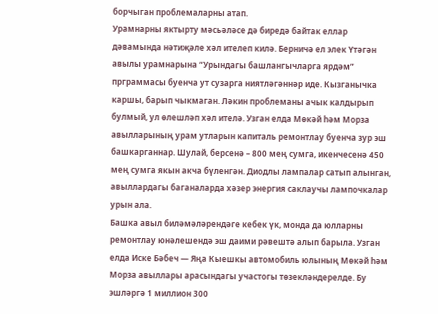борчыган проблемаларны атап.
Урамнарны яктырту мәсьәләсе дә биредә байтак еллар дәвамында нәтиҗәле хәл ителеп килә. Берничә ел элек Үтәгән авылы урамнарына “Урындагы башлангычларга ярдәм” прграммасы буенча ут сузарга ниятләгәннәр иде. Кызганычка каршы, барып чыкмаган. Ләкин проблеманы ачык калдырып булмый, ул өлешләп хәл ителә. Узган елда Мөкәй һәм Морза авылларының урам утларын капиталь ремонтлау буенча зур эш башкарганнар. Шулай, берсенә – 800 мең сумга, икенчесенә 450 мең сумга якын акча бүленгән. Диодлы лампалар сатып алынган, авыллардагы баганаларда хәзер энергия саклаучы лампочкалар урын ала.
Башка авыл биләмәләрендәге кебек үк, монда да юлларны ремонтлау юнәлешендә эш даими рәвештә алып барыла. Узган елда Иске Бәбеч — Яңа Кыешкы автомобиль юлының Мөкәй һәм Морза авыллары арасындагы участогы төзекләндерелде. Бу эшләргә 1 миллион 300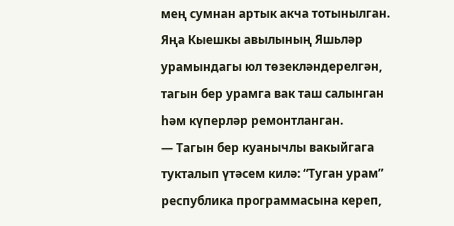мең сумнан артык акча тотынылган. Яңа Кыешкы авылының Яшьләр урамындагы юл төзекләндерелгән, тагын бер урамга вак таш салынган һәм күперләр ремонтланган.
— Тагын бер куанычлы вакыйгага тукталып үтәсем килә: “Туган урам” республика программасына кереп,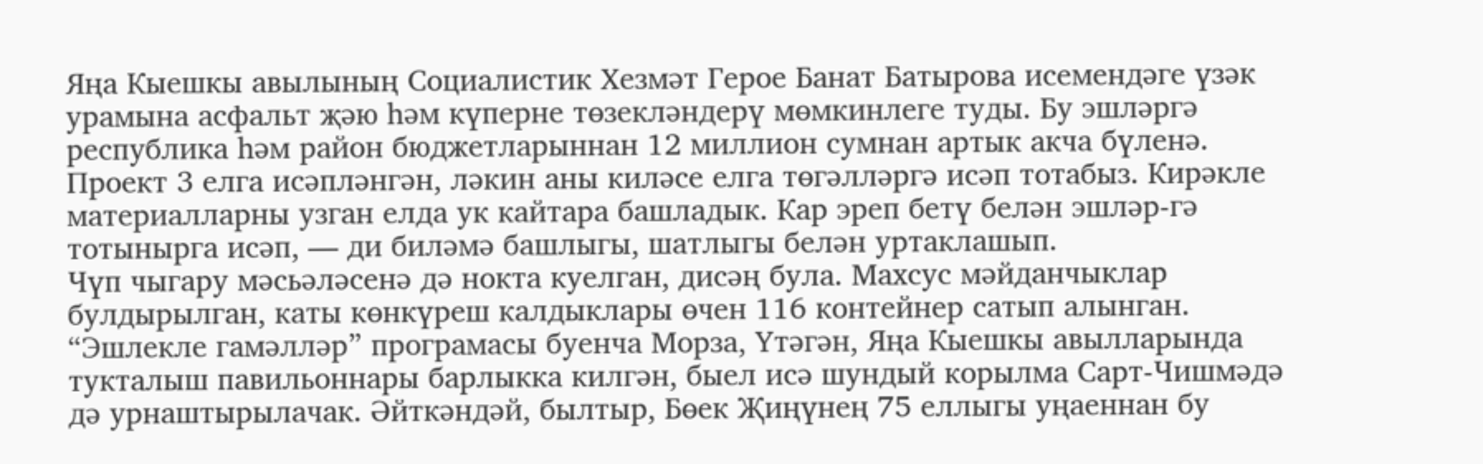Яңа Кыешкы авылының Социалистик Хезмәт Герое Банат Батырова исемендәге үзәк урамына асфальт җәю һәм күперне төзекләндерү мөмкинлеге туды. Бу эшләргә республика һәм район бюджетларыннан 12 миллион сумнан артык акча бүленә. Проект 3 елга исәпләнгән, ләкин аны киләсе елга төгәлләргә исәп тотабыз. Кирәкле материалларны узган елда ук кайтара башладык. Кар эреп бетү белән эшләр-гә тотынырга исәп, — ди биләмә башлыгы, шатлыгы белән уртаклашып.
Чүп чыгару мәсьәләсенә дә нокта куелган, дисәң була. Махсус мәйданчыклар булдырылган, каты көнкүреш калдыклары өчен 116 контейнер сатып алынган.
“Эшлекле гамәлләр” програмасы буенча Морза, Үтәгән, Яңа Кыешкы авылларында тукталыш павильоннары барлыкка килгән, быел исә шундый корылма Сарт-Чишмәдә дә урнаштырылачак. Әйткәндәй, былтыр, Бөек Җиңүнең 75 еллыгы уңаеннан бу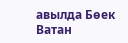авылда Бөек Ватан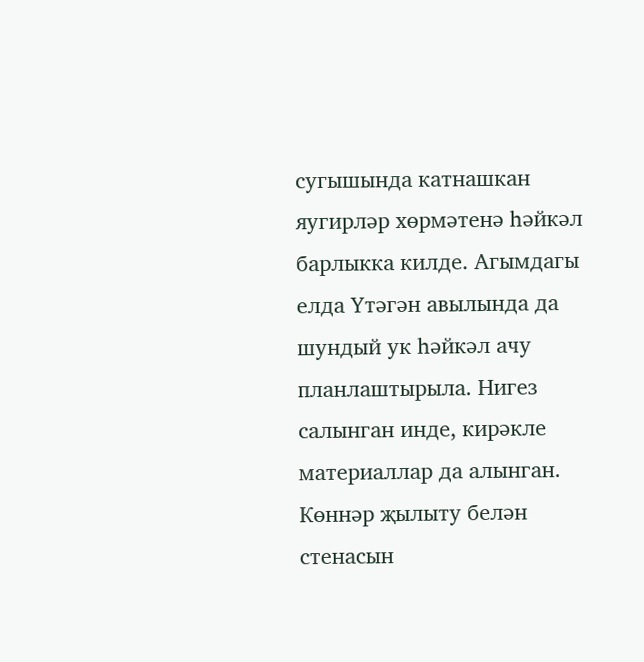сугышында катнашкан яугирләр хөрмәтенә һәйкәл барлыкка килде. Агымдагы елда Үтәгән авылында да шундый ук һәйкәл ачу планлаштырыла. Нигез салынган инде, кирәкле материаллар да алынган. Көннәр җылыту белән стенасын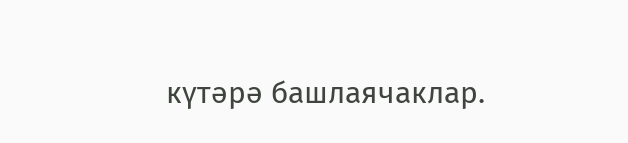күтәрә башлаячаклар.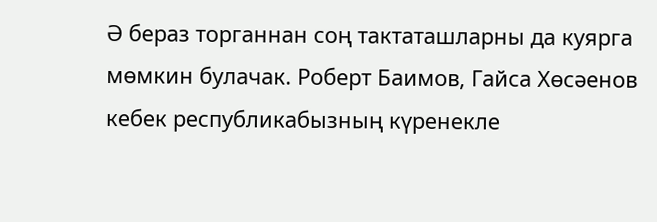Ә бераз торганнан соң тактаташларны да куярга мөмкин булачак. Роберт Баимов, Гайса Хөсәенов кебек республикабызның күренекле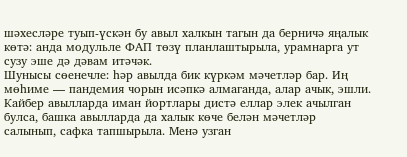шәхесләре туып-үскән бу авыл халкын тагын да берничә яңалык көтә: анда модульле ФАП төзү планлаштырыла, урамнарга ут сузу эше дә дәвам итәчәк.
Шунысы сөенечле: һәр авылда бик күркәм мәчетләр бар. Иң мөһиме — пандемия чорын исәпкә алмаганда, алар ачык, эшли. Кайбер авылларда иман йортлары дистә еллар элек ачылган булса, башка авылларда да халык көче белән мәчетләр салынып, сафка тапшырыла. Менә узган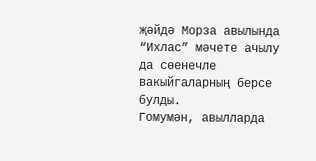җәйдә Морза авылында “Ихлас” мәчете ачылу да сөенечле вакыйгаларның берсе булды.
Гомумән, авылларда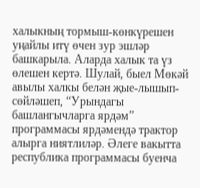халыкның тормыш-көнкүрешен уңайлы итү өчен зур эшләр башкарыла. Аларда халык та үз өлешен кертә. Шулай, быел Мөкәй авылы халкы белән җые-лышып-сөйләшеп, “Урындагы башлангычларга ярдәм” программасы ярдәмендә трактор алырга ниятлиләр. Әлеге вакытта республика программасы буенча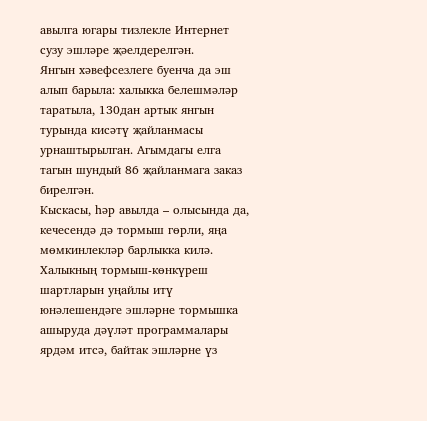авылга югары тизлекле Интернет сузу эшләре җәелдерелгән.
Янгын хәвефсезлеге буенча да эш алып барыла: халыкка белешмәләр таратыла, 130дан артык янгын турында кисәтү җайланмасы урнаштырылган. Агымдагы елга тагын шундый 86 җайланмага заказ бирелгән.
Кыскасы, һәр авылда – олысында да, кечесендә дә тормыш гөрли, яңа мөмкинлекләр барлыкка килә. Халыкның тормыш-көнкүреш шартларын уңайлы итү юнәлешендәге эшләрне тормышка ашыруда дәүләт программалары ярдәм итсә, байтак эшләрне үз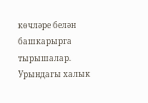көчләре белән башкарырга тырышалар. Урындагы халык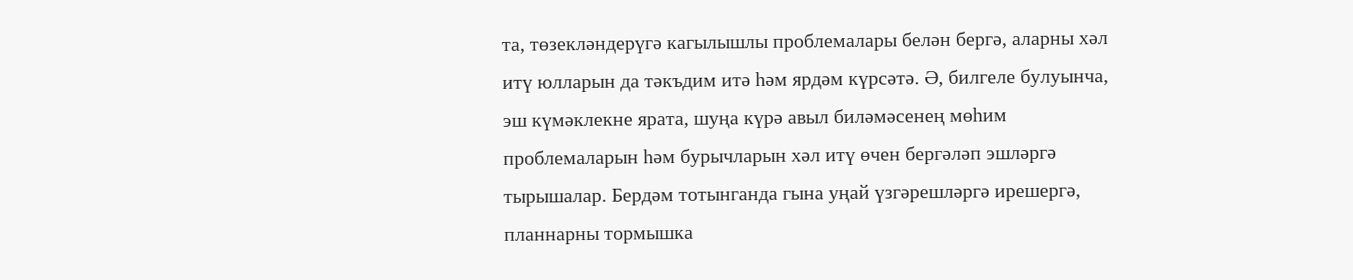та, төзекләндерүгә кагылышлы проблемалары белән бергә, аларны хәл итү юлларын да тәкъдим итә һәм ярдәм күрсәтә. Ә, билгеле булуынча, эш күмәклекне ярата, шуңа күрә авыл биләмәсенең мөһим проблемаларын һәм бурычларын хәл итү өчен бергәләп эшләргә тырышалар. Бердәм тотынганда гына уңай үзгәрешләргә ирешергә, планнарны тормышка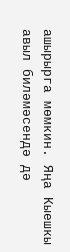ашырырга мөмкин. Яңа Кыешкы авыл биләмәсендә дә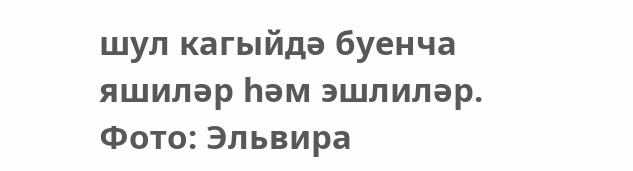шул кагыйдә буенча яшиләр һәм эшлиләр.
Фото: Эльвира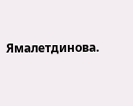Ямалетдинова.